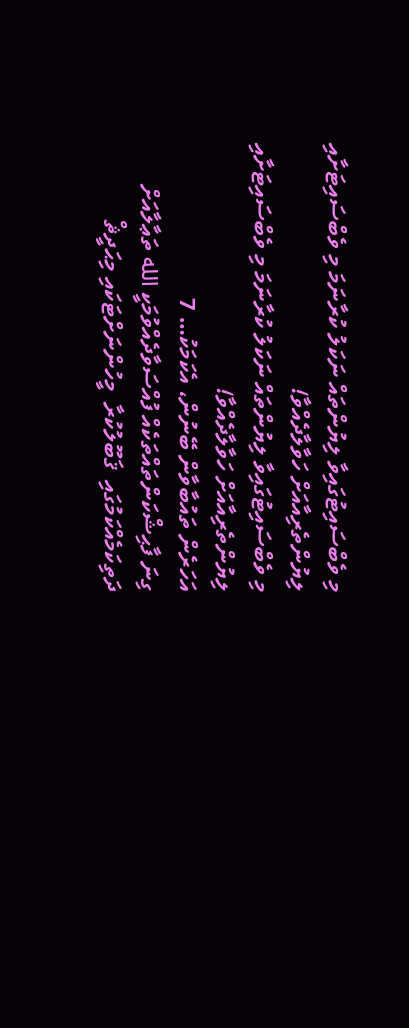މި ވެބްސައިޓުގައިވާ ލިޔުންތައް ނަކަލު ކުރާނަމަ މި ވެބްސައިޓަށާއި ލިޔުންތެރިއާއަށް ހަވާލާދެއްވާ!
މި ވެބްސައިޓުގައިވާ ލިޔުންތައް ނަކަލު ކުރާނަމަ މި ވެބްސައިޓަށާއި ލިޔުންތެރިއާއަށް ހަވާލާދެއްވާ!
އަހަރެން ތައުބާވާން ބޭނުން، އެކަމަކު… 7
ގިނަ ފާޙިޝްކަންތައްތަކެއް ފުއްސަވާދެއްވުމަކީ الله ތަޢާލާއަށް ދަތިކަމެއްކަމުގައި  ޤަބޫލުކުރާ  މީހުންނަށްޓަކައި މިޙަދީޘް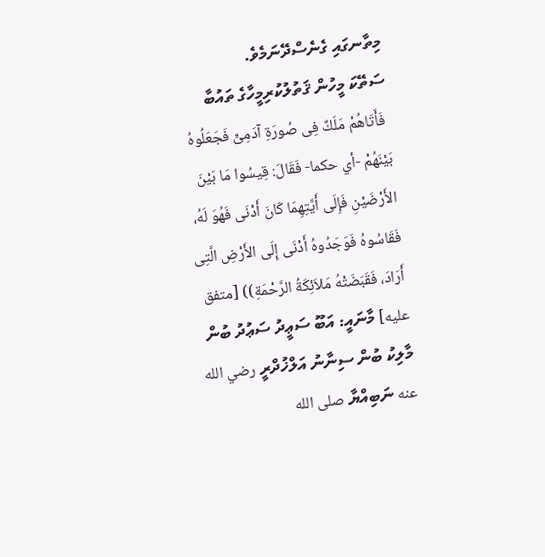މިތާނގައި ގެނެސްދޭނަމެވެ.
ސަތޭކަ މީހުން ޤަތުލުކުރިމީހާގެ ތައުބާ
 فَأَتَاهُمْ مَلَكٌ فِى صُورَةِ آدَمِىٍّ فَجَعَلُوهُ بَيْنَهُمْ -أي حكما- فَقَالَ: قِيسُوا مَا بَيْنَ الأَرْضَيْنِ فَإِلَى أَيَّتِهِمَا كَانَ أَدْنَى فَهُوَ لَهُ، فَقَاسُوهُ فَوَجَدُوهُ أَدْنَى إِلَى الأَرْضِ الَّتِى أَرَادَ، فَقَبَضَتْهُ مَلاَئِكَةُ الرَّحْمَةِ)) [متفق عليه] މާނައީ: އަބޫ ސަޢީދު ސަޢުދު ބުން މާލިކު ބުން ސިނާނު އަލްޚުދްރީ رضي الله عنه ނަބިއްޔާ صلى الله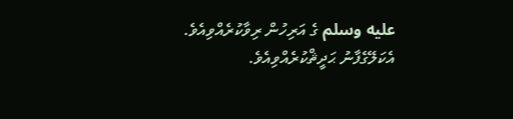عليه وسلم ގެ އަރިހުން ރިވާކުރެއްވިއެވެ. އެކަލޭގެފާނު ޙަދީޘްކުރެއްވިއެވެ.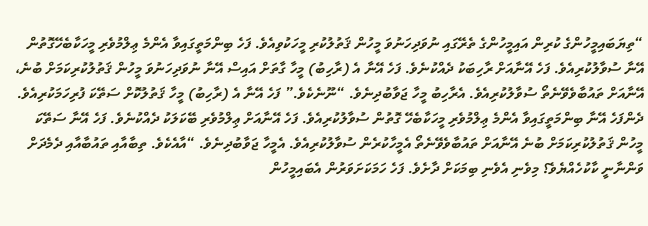“ތިޔަބައިމީހުންގެ ކުރިން އައިމީހުންގެ ތެރޭގައި ނުވަދިހަނުވަ މީހުން ޤަތުލުކުރި މީހަކުވިއެވެ. ފަހެ ބިންމަތީގައިވާ އެންމެ ޢިލްމުވެރި މީހަކާބެހޭގޮތުން އޭނާ ސުވާލުކުރިއެވެ. ފަހެ އޭނާއަށް ރާހިބަކު ދެއްކުނެވެ. ފަހެ އޭނާ އެ (ރާހިބު) މީހާ ގާތަށް އައިސް އޭނާ ނުވަދިހަނުވަ މީހުން ޤަތުލުކުރިކަމަށް ބުނެ، އޭނާއަށް ތައުބާވެވޭނެތޯ ސުވާލުކުރިއެވެ. އެރާހިބު މީހާ ޖަވާބުދިނެވެ. “ނޫނެކެވެ.” ފަހެ އޭނާ އެ (ރާހިބު) މީހާ ޤަތުލުކޮށް ސަތޭކަ ފުރިހަމަކުރިއެވެ.
ދެންފަހެ އޭނާ ބިންމަތީގައިވާ އެންމެ ޢިލްމުވެރި މީހަކާބެހޭ ގޮތުން ސުވާލުކުރިއެވެ. ފަހެ އޭނާއަށް ޢިލްމުވެރި ބޭކަލަކު ދެއްކުނެވެ. ފަހެ އޭނާ ސަތޭކަ މީހުން ޤަތުލުކުރިކަމަށް ބުނެ އޭނާއަށް ތައުބާވެވޭނެތޯ އެމީހާކުރެން ސުވާލުކުރިއެވެ. އެމީހާ ޖަވާބުދިނެވެ. “އާއެކެވެ. ތިބާއާއި ތައުބާއާއި ދެމެދަށް ވަންނާނީ ކާކުހެއްޔެވެ؟ މިވެނި އެވެނި ބިމަކަށް ދާށެވެ. ފަހެ ހަމަކަށަވަރުން އެބައިމީހުން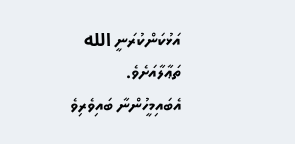އަޅުކަންކުރަނީ الله ތަޢާލާއަށެވެ. އެބައިމީހުންނާ ބައިވެރިވެ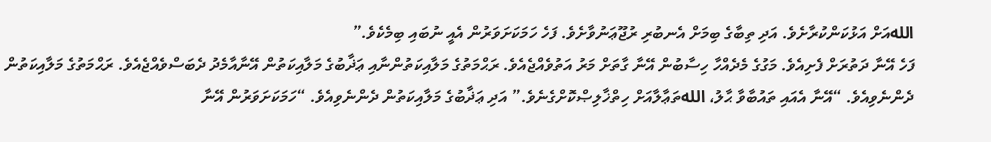اللهއަށް އަޅުކަންކުރާށެވެ. އަދި ތިބާގެ ބިމަށް އެނބުރި ރުޖޫޢަނުވާށެވެ. ފަހެ ހަމަކަށަވަރުން އެއީ ނުބައި ބިމެކެވެ.”
ފަހެ އޭނާ ދަތުރަށް ފެށިއެވެ. މަގުގެ މެދެއްހާ ހިސާބުން އޭނާ ގާތަށް މަރު އަތުވެއްޖެއެވެ. ރަޙްމަތުގެ މަލާއިކަތުންނާއި ޢަޛާބުގެ މަލާއިކަތުން އޭނާއާމެދު ދެބަސްވެއްޖެއެވެ. ރަޙްމަތުގެ މަލާއިކަތުން ދެންނެވިއެވެ. “އޭނާ އެއައި ތައުބާވާ ޙާލު، اللهތަޢާލާއަށް ހިތްޚާލިޞްކޮށްގެނެވެ.” އަދި ޢަޛާބުގެ މަލާއިކަތުން ދެންނެވިއެވެ. “ހަމަކަށަވަރުން އޭނާ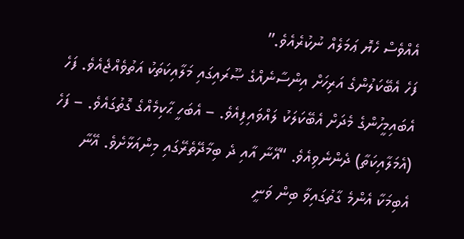އެއްވެސް ހެޔޮ ޢަމަލެއް ނުކުރެއެވެ.”
ފަހެ އެބޭކަލުންގެ އަރިހަށް އިންސާނެއްގެ ޞޫރައިގައި މަލާއިކަތަކު އަތުވެއްޖެއެވެ. ފަހެ އެބައިމީހުންގެ މެދަށް އެބޭކަލަކު ލައްވައިފިއެވެ. – އެބަހީ ޙާކިމެއްގެ ގޮތުގައެވެ. – ފަހެ (އެމަލާއިކަތާ) ދެންނެވިއެވެ. “އޭނާ އާއި ދެ ބިމާދޭތެރޭގައި މިންއަޅާށެވެ. އޭނާ އެބިމަކާ އެންމެ ގާތުގައިވާ ބިން ވަނީ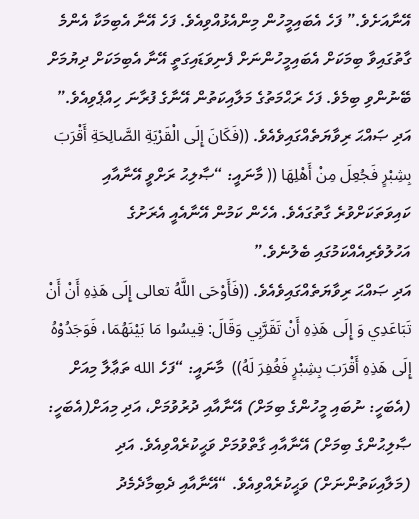އޭނާއަށެވެ.” ފަހެ އެބައިމީހުން މިންއެޅުއްވިއެވެ. ފަހެ އޭނާ އެބިމަކާ އެންމެ ގާތުގައިވާ ބިމަކަށް އެބައިމީހުންނަށް ފެނިވަޑައިގަތީ އޭނާ އެބިމަކަށް ދިޔުމަށް ބޭނުންވި ބިމެވެ. ފަހެ ރަޙްމަތުގެ މަލާއިކަތުން އޭނާގެ ފުރާނަ ހިއްޕެވިއެވެ.”
އަދި ޞައްޙަ ރިވާޔަތެއްގައިވެއެވެ. ((فَكَانَ إِلَى الْقَرْيَةِ الصَّالِحَةِ أَقْرَبَ بِشِبْرٍ فَجُعِلَ مِنْ أَهْلِهَا (( މާނައީ: “ޞާލިޙު ރަށްވީ އޭނާއާއި ކައިވަތަކަށްވުރެ ގާތުގައެވެ. އެހެން ކަމުން އޭނާއެއީ އެރަށުގެ އަހުލުވެރިއެއްކަމުގައި ބެލުނެވެ.”
އަދި ޞައްޙަ ރިވާޔަތެއްގައިވެއެވެ. ((فَأَوْحَى اللَّهُ تعالى إِلَى هَذِهِ أَنْ أَنْ تَبَاعَدِي وَ إِلَى هَذِهِ أَنْ تَقَرَّبِي وَقَالَ: قِيسُوا مَا بَيْنَهُمَا، فَوَجَدُوْهُ إِلَى هَذِهِ أَقْرَبَ بِشِبْرٍ فَغُفِرَ لَهُ))  މާނައީ: “ފަހެ الله ތަޢާލާ މިއަށް (އެބަހީ: ނުބައި މީހުންގެ ބިމަށް) އޭނާއާއި ދުރުވުމަށް، އަދި މިއަށް(އެބަހީ: ޞާލިޙުންގެ ބިމަށް) އޭނާއާއި ގާތްވުމަށް ވަޙީކުރެއްވިއެވެ. އަދި (މަލާއިކަތުންނަށް) ވަޙީކުރެއްވިއެވެ. “އޭނާއާއި ދެބިމާދެމެދު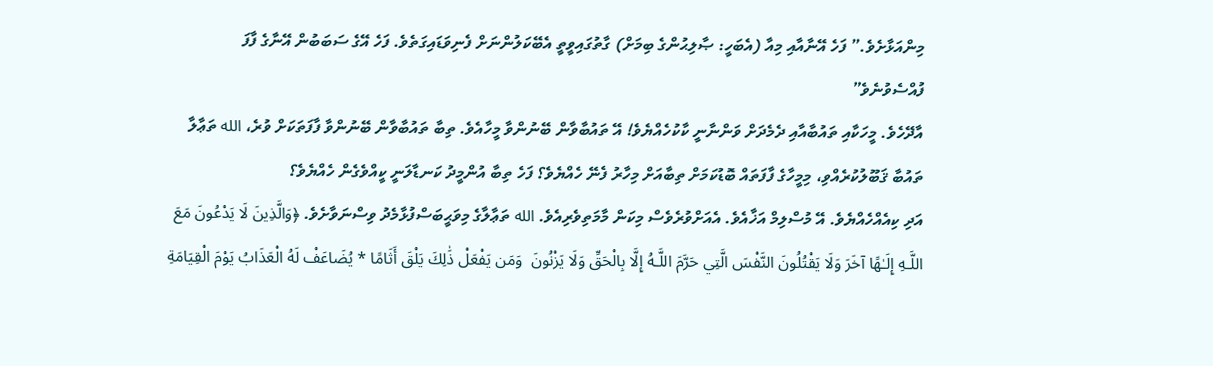މިންއަޅާށެވެ.” ފަހެ އޭނާއާއި މިއާ (އެބަހީ: ޞާލިޙުންގެ ބިމަށް) ގާތުގައިވީތީ އެބޭކަލުންނަށް ފެނިވަޑައިގަތެވެ. ފަހެ އޭގެ ސަބަބުން އޭނާގެ ފާފަ ފުއްސެވުނެވެ”
އާދޭހެވެ. މީހަކާއި ތައުބާއާއި ދެމެދަށް ވަންނާނީ ކާކުހެއްޔެވެ! އޭ ތައުބާވާން ބޭނުންވާ މީހާއެވެ. ތިބާ ތައުބާވާން ބޭނުންވާ ފާފަތަކަށް ވުރެ، الله ތަޢާލާ ތައުބާ ޤަބޫލުކުރެއްވި، މިމީހާގެ ފާފަތައް ބޮޑުކަމަށް ތިބާއަށް މިހާރު ފެނޭ ހެއްޔެވެ؟ ފަހެ ތިބާ އުންމީދު ކަނޑާލަނީ ކީއްވެގެން ހެއްޔެވެ؟
އަދި ކިއެއްހެއްޔެވެ. އޭ މުސްލިމް އަޚާއެވެ. އެއަށްވުރެވެސް މިކަން މާމަތިވެރިއެވެ. الله ތަޢާލާގެ މިވަޙީބަސްފުޅާމެދު ވިސްނަވާށެވެ. ﴿وَالَّذِينَ لَا يَدْعُونَ مَعَ اللَّـهِ إِلَـٰهًا آخَرَ وَلَا يَقْتُلُونَ النَّفْسَ الَّتِي حَرَّمَ اللَّـهُ إِلَّا بِالْحَقِّ وَلَا يَزْنُونَ  وَمَن يَفْعَلْ ذَٰلِكَ يَلْقَ أَثَامًا * يُضَاعَفْ لَهُ الْعَذَابُ يَوْمَ الْقِيَامَةِ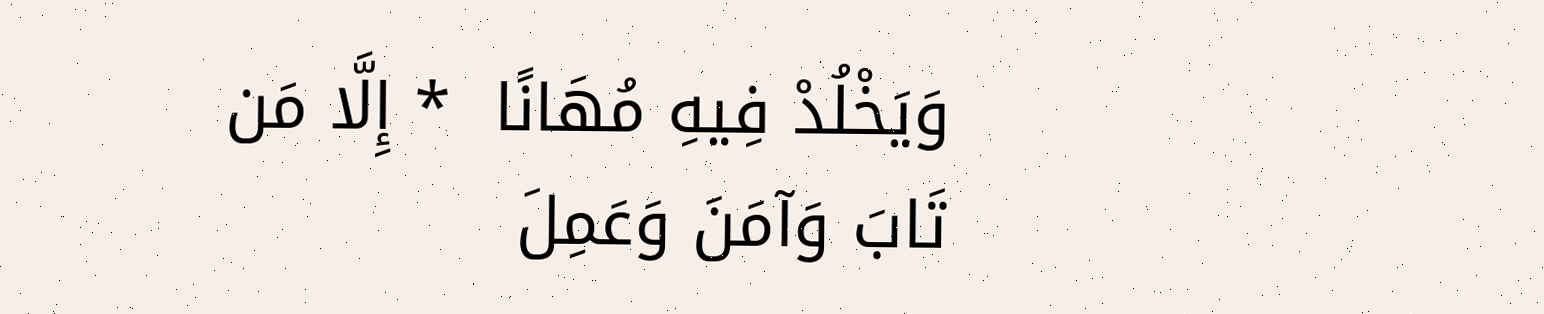وَيَخْلُدْ فِيهِ مُهَانًا  * إِلَّا مَن تَابَ وَآمَنَ وَعَمِلَ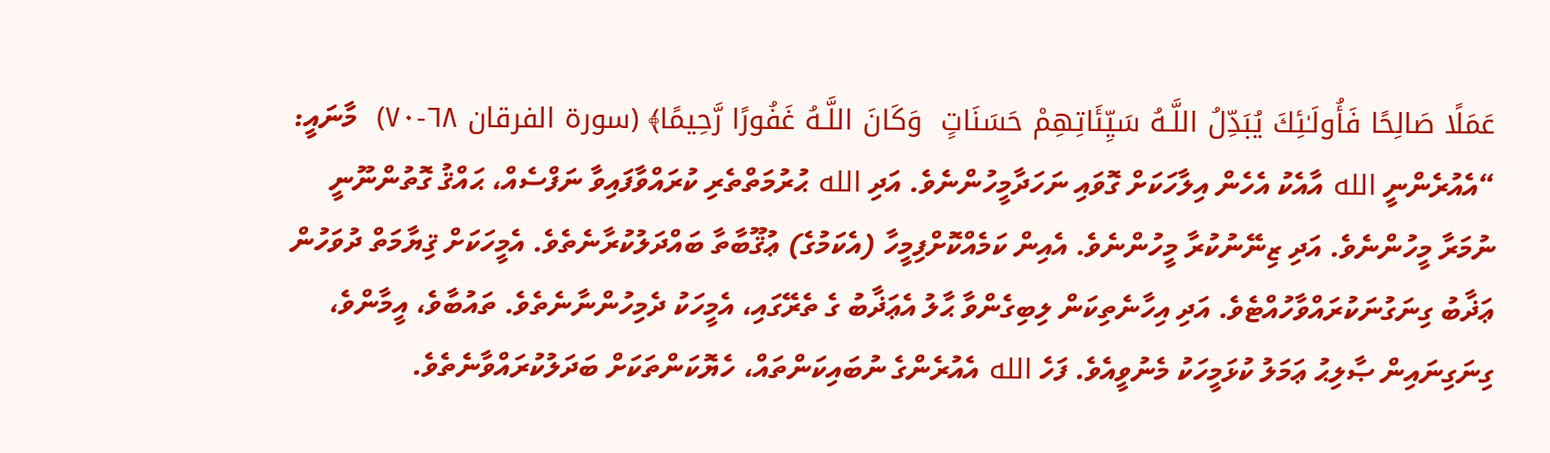عَمَلًا صَالِحًا فَأُولَـٰئِكَ يُبَدِّلُ اللَّـهُ سَيِّئَاتِهِمْ حَسَنَاتٍ  وَكَانَ اللَّـهُ غَفُورًا رَّحِيمًا﴾ (سورة الفرقان ٦٨-٧٠)  މާނައީ: “އެއުރެންނީ الله އާއެކު އެހެން އިލާހަކަށް ގޮވައި ނަހަދާމީހުންނެވެ. އަދި الله ޙުރުމަތްތެރި ކުރައްވާފައިވާ ނަފްސެއް، ޙައްޤު ގޮތުންނޫނީ ނުމަރާ މީހުންނެވެ. އަދި ޒިނޭނުކުރާ މީހުންނެވެ. އެއިން ކަމެއްކޮށްފިމީހާ (އެކަމުގެ) ޢުޤޫބާތާ ބައްދަލުކުރާނެތެވެ. އެމީހަކަށް ޤިޔާމަތް ދުވަހުން ޢަޛާބު ގިނަގުނަކުރައްވާހުއްޓެވެ. އަދި އިހާނެތިކަން ލިބިގެންވާ ޙާލު އެޢަޛާބު ގެ ތެރޭގައި، އެމީހަކު ދެމިހުންނާނެތެވެ. ތައުބާވެ، އީމާންވެ، ގިނަގިނައިން ޞާލިޙު ޢަމަލު ކުޅަމީހަކު މެނުވީއެވެ. ފަހެ الله އެއުރެންގެ ނުބައިކަންތައް، ހެޔޮކަންތަކަށް ބަދަލުކުރައްވާނެތެވެ.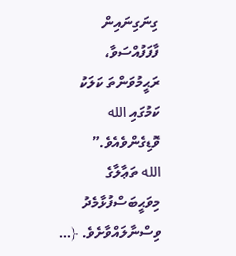ގިނަގިނައިން ފާފަފުއްސަވާ، ރަޙީމުވަންތަ ކަލަކު ކަމުގައި الله ވޮޑިގެންވެއެވެ.”
الله ތަޢާލާގެ މިވަޙީބަސްފުޅާމެދު ވިސްނާލައްވާށެވެ. ﴿…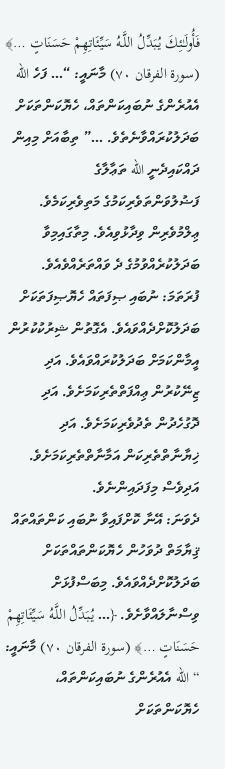فَأُولَـٰئِكَ يُبَدِّلُ اللَّـهُ سَيِّئَاتِهِمْ حَسَنَاتٍ …﴾ (سورة الفرقان ٧٠) މާނައީ: “… ފަހެ الله އެއުރެންގެ ނުބައިކަންތައް، ހެޔޮކަންތަކަށް ބަދަލުކުރައްވާނެތެވެ. …” ތިބާއަށް މިއިން ދައްކައިދެނީ الله ތަޢާލާގެ ފަޟުލުވަންތަވެރިކަމުގެ މަތިވެރިކަމެވެ. ޢިލްމުވެރިން ވިދާޅުވިއެވެ. މިތާގައިމިވާ ބަދަލުކުރެއްވުމުގެ ދެ ވައްތަރެއްވެއެވެ.
ފުރަތަމަ: ނުބައި ޞިފަތައް ހެޔޮޞިފަތަކަށް ބަދަލުކޮށްދެއްވައެވެ. އެގޮތުން ޝިރުކުކުރުން އީމާންކަމަށް ބަދަލުކުރައްވައެވެ. އަދި ޒިނޭކުރުން ޢިއްފަތްތެރިކަމަށެވެ. އަދި ދޮގުހެދުން ތެދުވެރިކަމަށެވެ. އަދި ޚިޔާނާތްތެރިކަން އަމާނާތްތެރިކަމަށެވެ. އަދިވެސް މިފަދައިންނެވެ.
ދެވަނަ: އޭނާ ކޮށްފައިވާ ނުބައި ކަންތައްތައް ޤިޔާމަތް ދުވަހުން ހެޔޮކަންތައްތަކަށް ބަދަލުކޮށްދެއްވައެވެ. މިބަސްފުޅަށް ވިސްނާލައްވާށެވެ. ﴿… يُبَدِّلُ اللَّـهُ سَيِّئَاتِهِمْ حَسَنَاتٍ …﴾ (سورة الفرقان ٧٠) މާނައީ: “الله އެއުރެންގެ ނުބައިކަންތައް، ހެޔޮކަންތަކަށް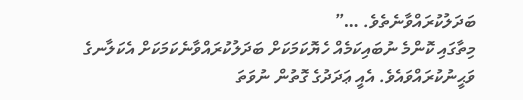ބަދަލުކުރައްވާނެތެވެ. …”
މިތާގައި ކޮންމެ ނުބައިކަމެއް ހެޔޮކަމަކަށް ބަދަލުކުރައްވާނެކަމަކަށް އެކަލާނގެ ވަޙީނުކުރައްވައެވެ. އެއީ ޢަދަދުގެ ގޮތުން ނުވަތަ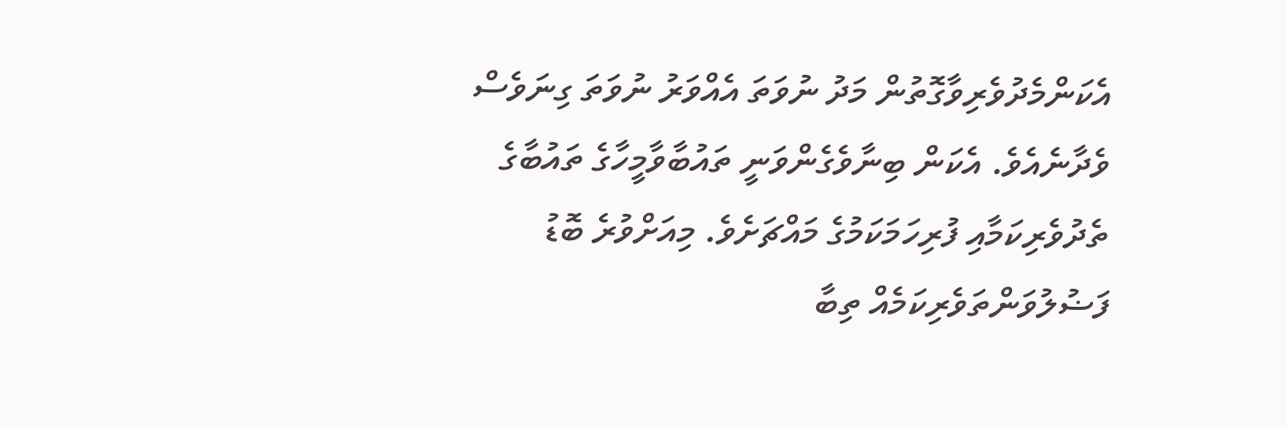އެކަންމެދުވެރިވާގޮތުން މަދު ނުވަތަ އެއްވަރު ނުވަތަ ގިނަވެސް ވެދާނެއެވެ. އެކަން ބިނާވެގެންވަނީ ތައުބާވާމީހާގެ ތައުބާގެ ތެދުވެރިކަމާއި ފުރިހަމަކަމުގެ މައްޗަށެވެ. މިއަށްވުރެ ބޮޑު ފަޟުލުވަންތަވެރިކަމެއް ތިބާ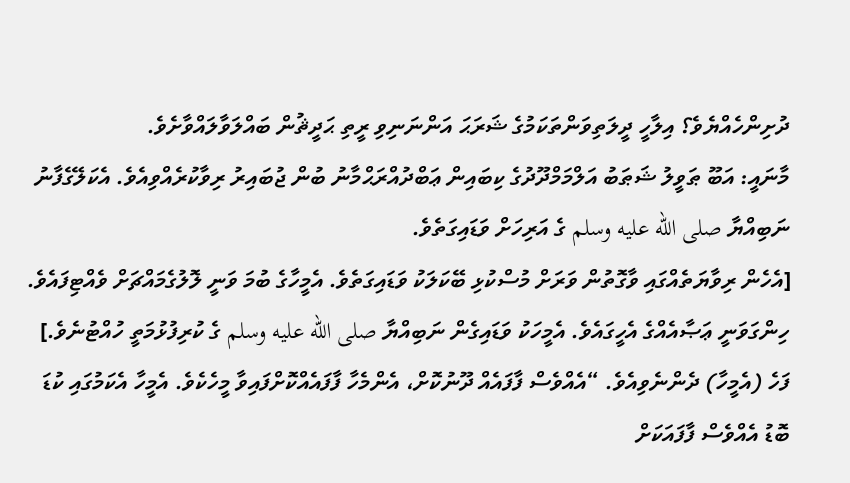ދުށިންހެއްޔެވެ؟ އިލާހީ ދީލަތިވަންތަކަމުގެ ޝަރަޙަ އަންނަނިވި ރީތި ޙަދީޘުން ބައްލަވާލައްވާށެވެ.
މާނައީ: އަބޫ ޠަވީލު ޝަޠަބު އަލްމަމްދޫދުގެ ކިބައިން ޢަބްދުއްރަޙްމާނު ބުން ޖުބައިރު ރިވާކުރެއްވިއެވެ. އެކަލޭގެފާނު ނަބިއްޔާ صلى الله عليه وسلم ގެ އަރިހަށް ވަޑައިގަތެވެ.
[އެހެން ރިވާޔަތެއްގައި ވާގޮތުން ވަރަށް މުސްކުޅި ބޭކަލަކު ވަޑައިގަތެވެ. އެމީހާގެ ބުމަ ވަނީ ލޮލުގެމައްޗަށް ވެއްޓިފައެވެ. ހިންގަވަނީ ޢަޞާއެއްގެ އެހީގައެވެ. އެމީހަކު ވަޑައިގެން ނަބިއްޔާ صلى الله عليه وسلم ގެ ކުރިފުޅުމަތީ ހުއްޓުނެވެ.]
ފަހެ (އެމީހާ) ދެންނެވިއެވެ. “އެއްވެސް ފާފައެއް ދޫނުކޮށް، އެންމެހާ ފާފައެއްކޮށްފައިވާ މީހެކެވެ. އެމީހާ އެކަމުގައި ކުޑަ ބޮޑު އެއްވެސް ފާފައަކަށް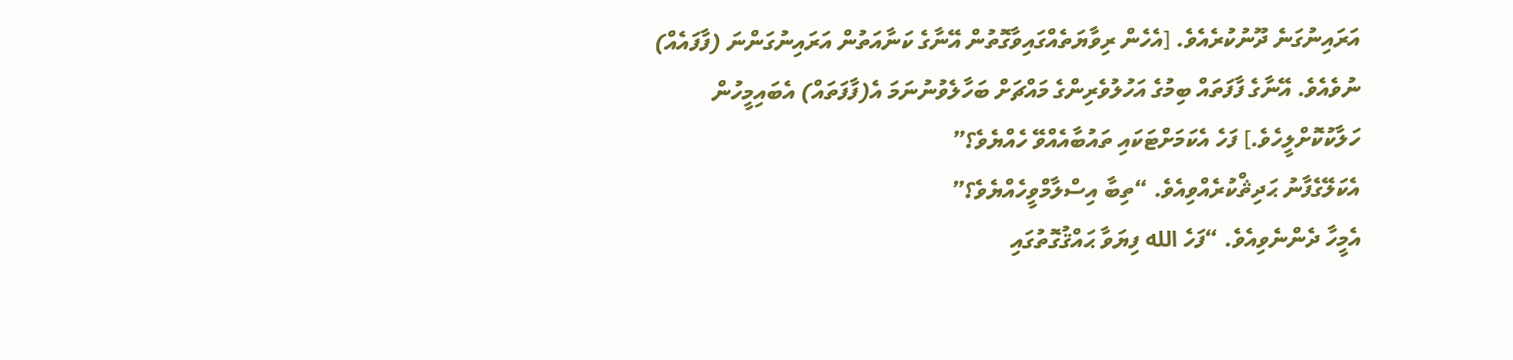އަރައިނުގަނެ ދޫނުކުރެއެވެ. [އެހެން ރިވާޔަތެއްގައިވާގޮތުން އޭނާގެ ކަނާއަތުން އަރައިނުގަންނަ (ފާފައެއް) ނުވެއެވެ. އޭނާގެ ފާފަތައް ބިމުގެ އަހުލުވެރިންގެ މައްޗަށް ބަހާލެވުނުނަމަ އެ(ފާފަތައް) އެބައިމީހުން ހަލާކުކޮށްލީހެވެ.] ފަހެ އެކަމަށްޓަކައި ތައުބާއެއްވޭ ހެއްޔެވެ؟”
އެކަލޭގެފާނު ޙަދިޘްކުރެއްވިއެވެ. “ތިބާ އިސްލާމްވީހެއްޔެވެ؟”
އެމީހާ ދެންނެވިއެވެ. “ފަހެ الله ފިޔަވާ ޙައްޤުގޮތުގައި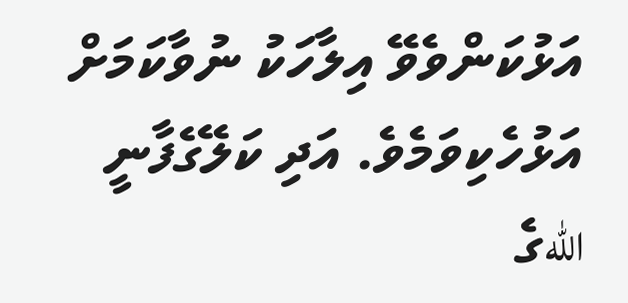އަޅުކަންވެވޭ އިލާހަކު ނުވާކަމަށް އަޅުހެކިވަމެވެ. އަދި ކަލޭގެފާނީ اللهގެ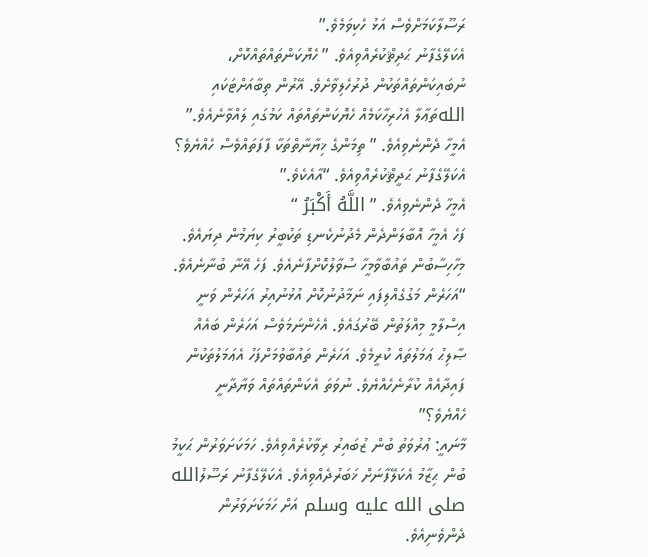ރަސޫލާކަމަށްވެސް އަޅު ހެކިވަމެވެ.”
އެކަލޭގެފާނު ޙަދިޘްކުރެއްވިއެވެ. ” ހެޔޮކަންތައްތައްކޮށް، ނުބައިކަންތައްތަކުން ދުރުހެލިވާށެވެ. އޭރުން ތިބާއަށްޓަކައި اللهތަޢާލާ އެހުރިހާކަމެއް ހެޔޮކަންތައްތައް ކަމުގައި ލައްވާނެއެވެ.”
އެމީހާ ދެންނެވިއެވެ. ” ތިމަންގެ ޚިޔާނާތްތަކާ ފާފަތައްވެސް ހެއްޔެވެ؟
އެކަލޭގެފާނު ޙަދީޘްކުރެއްވިއެވެ. “އާއެކެވެ.”
އެމީހާ ދެންނެވިއެވެ. ” اللَّهُ أَكْبَرُ “
ފަހެ އެމީހާ އޮބާލަންދެން މެދުނުކެނޑި ތަކުބީރު ކިޔަމުން ދިޔައެވެ.
މިހާހިސާބުން ތައުބާވާމީހާ ސުވާލުކޮށްފާނެއެވެ. ފަހެ އޭނާ ބުނާނެއެވެ. “އަހަރެން މަގުގެއްލިފައި ނަމާދުނުކޮށް އުޅުނުއިރު އަހަރެން ވަނީ އިސްލާމީ މިއްލަތުން ބޭރުގައެވެ. އެހެންނަމަވެސް އަހަރެން ބައެއް ޞާލިޙު ޢަމަލުތައް ކުރީމެވެ. އަހަރެން ތައުބާވުމަށްފަހު އެޢަމަލުތަކުން ފައިދާއެއް ކުރާނެހެއްޔެވެ. ނުވަތަ އެކަންތައްތައް ވަޔާދާނީ ހެއްޔެވެ؟”
މާނައީ: ޢުރުވަތު ބުން ޒުބައިރު ރިވާކުރެއްވިއެވެ. ހަމަކަށަވަރުން ޙަކީމު ބުން ޙިޒާމު އެކަލޭފާނަށް ޚަބަރުދެއްވިއެވެ. އެކަލޭގެފާނު ރަސޫލުالله صلى الله عليه وسلم އަށް ހަމަކަށަވަރުން ދެންވެނިއެވެ.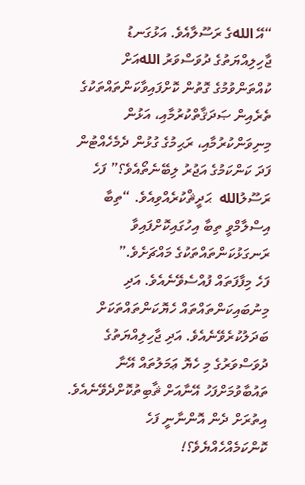“އޭ اللهގެ ރަސޫލާއެވެ. އަޅުގަނޑު ޖާހިލިއްޔަތުގެ ދުވަސްވަރު اللهއަށް ކުއްތަންވުމުގެ ގޮތުން ކޮށްފައިވާކަންތައްތަކުގެ ތެރެއިން ޞަދަޤާތްކުރުމާއި، އަޅުން މިނިވަންކުރުމާއި، ރަޙިމުގެ ގުޅުން ދެމެހެއްޓުން ފަދަ ކަންކަމުގެ އަޖުރު ލިބޭނެތޯއެވެ؟” ފަހެ ރަސޫލުالله  ޙަދީޘްކުރެއްވިއެވެ. “ތިބާ އިސްލާމްވީ ތިބާ އިހުގައިކޮށްފައިވާ ރަނގަޅުކަންތައްތަކުގެ މައްޗަށެވެ.”
ފަހެ މިފާފަތައް ފުއްސެވޭނެއެވެ. އަދި މިނުބައިކަންތައްތައް ހެޔޮކަންތައްތަކަށް ބަދަލުކުރެވޭނެއެވެ. އަދި ޖާހިލިއްޔަތުގެ ދުވަސްވަރުގެ މި ހެޔޮ ޢަމަލުތައް އޭނާ ތައުބާވުމަށްފަހު އޭނާއަށް ޘާބިތުކޮށްދެވޭނެއެވެ. އިތުރަށް ދެން އޮންނާނީ ފަހެ ކޮންކަމެއްހެއްޔެވެ؟!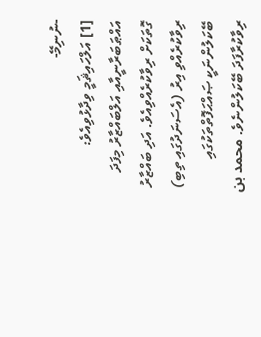-ނުނިމޭ-
[1] އަލްހައިޘަމީ ވިދާޅުވިއެވެ: އައްޠަބަރާނީއާއި އަލްބައްޒާރު މިފަދަ ގޮތަކަށް ރިވާކުރެއްވިއެވެ. އަދި ބައްޒާރު ރިވާކުރެއްވި އިރު (އެސަނަދުގައި ތިބި) ބޭކަލުންނަކީ ޞައްޙަފޮތްތަކުގައި ރިވާކުރާފަދަ ބޭކަލުންނެވެ. محمد بن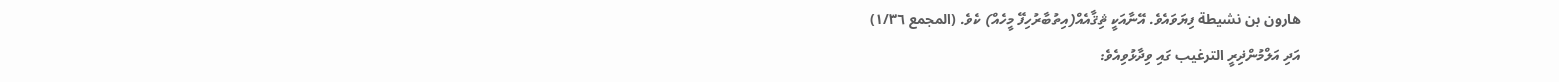هارون بن نشيطة ފިޔަވައެވެ. އޭނާއަކީ ޘިޤާއެއް(އިތުބާރުހިފޭ މީހެއް) ކެވެ. (المجمع ١/٣٦)
އަދި އަލްމުންޛިރީ الترغيب ގައި ވިދާޅުވިއެވެ: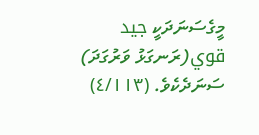މީގެސަނަދަކީ جيد قوي(ރަނގަޅު ވަރުގަދަ) ސަނަދެކެވެ. (٤/١١٣)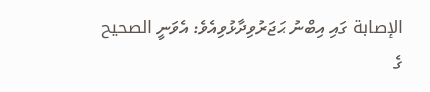الإصابة ގައި އިބްނު ޙަޖަރުވިދާޅުވިއެވެ: އެވަނީ الصحيح ގެ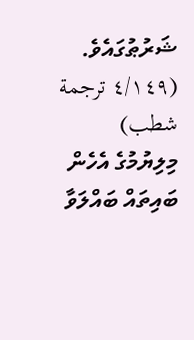ޝަރުޠުގައެވެ. (٤/١٤٩ ترجمة شطب)
މިލިޔުމުގެ އެހެން ބައިތައް ބައްލަވާ